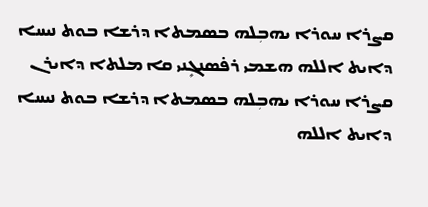ܩܨܪܐ ܚܘܪܐ ܝܗܒܼܠܗ ܒܣܡܬܐ ܕܪܫܐ ܒܘܬ ܢܝܚܐ ܕܐܝܬ ܐܠܠܗ ܗܫܡܝ ܪܦ̇ܣܢܓܻܢܝ ܩܐ ܡܠܬܐ ܕܐܝܪܢ
ܩܨܪܐ ܚܘܪܐ ܝܗܒܼܠܗ ܒܣܡܬܐ ܕܪܫܐ ܒܘܬ ܢܝܚܐ ܕܐܝܬ ܐܠܠܗ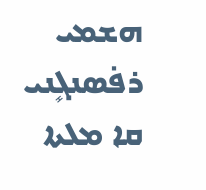ܗܫܡܝ ܪܦ̇ܣܢܓܻܢܝ ܩܐ ܡܠܬܐ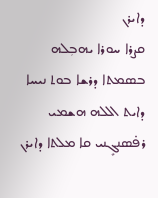ܕܐܝܪܢ
ܩܨܪܐ ܚܘܪܐ ܝܗܒܼܠܗ ܒܣܡܬܐ ܕܪܫܐ ܒܘܬ ܢܝܚܐ ܕܐܝܬ ܐܠܠܗ ܗܫܡܝ ܪܦ̇ܣܢܓܻܢܝ ܩܐ ܡܠܬܐ ܕܐܝܪܢ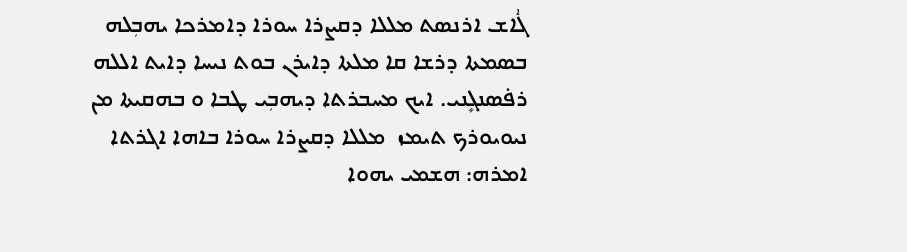ܓܑܐܫ ܐܪܢܣܬ ܡܠܠܐ ܕܩܨܪܐ ܚܘܪܐ ܕܐܡܪܟܐ ܝܗܒܼܠܗ ܒܣܡܬܐ ܕܪܫܐ ܩܐ ܡܠܬܐ ܕܐܝܪܢ ܒܘܬ ܢܝܚܐ ܕܐܝܬ ܐܠܠܗ ܪܦ̇ܣܢܓܻܢܝ. ܐܝܟ ܡܚܒܪܬܐ ܕܝܗܒܼܝ ܛܒܐ ܘ ܒܗܩܝܬܐ ܡܢ ܢܝܘܝܘܪܟ ܬܝܡܙ  ܡܠܠܐ ܕܩܨܪܐ ܚܘܪܐ ܒܐܗܐ ܐܓܪܬܐ ܐܡܪܗ: ܗܫܡܝ ܝܗܘܐ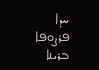ܚܕܐ ܦܪܨܘܦܐ ܒܪܝܢܐ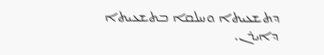ܕܬܫܥܝܬܐ ܘܚܠܩܐ ܒܬܫܥܝܬܐ ܕܐܝܪܢ.